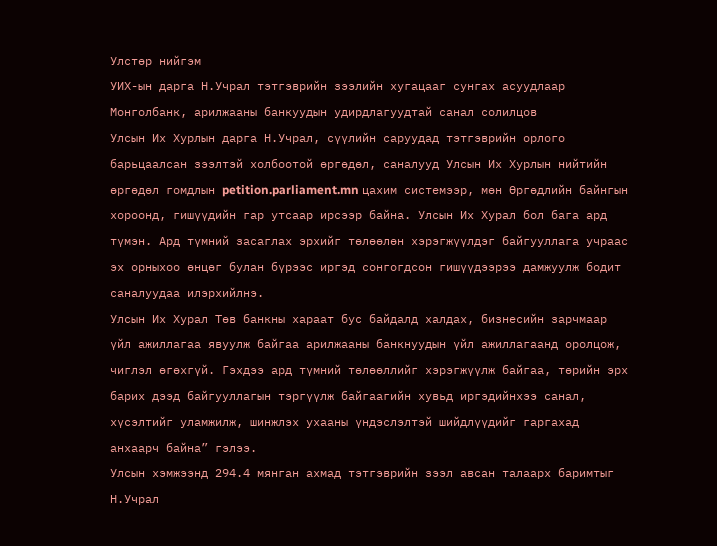Улстөр нийгэм
УИХ-ын дарга Н.Учрал тэтгэврийн зээлийн хугацааг сунгах асуудлаар Монголбанк, арилжааны банкуудын удирдлагуудтай санал солилцов
Улсын Их Хурлын дарга Н.Учрал, сүүлийн саруудад тэтгэврийн орлого барьцаалсан зээлтэй холбоотой өргөдөл, саналууд Улсын Их Хурлын нийтийн өргөдөл гомдлын petition.parliament.mn цахим системээр, мөн Өргөдлийн байнгын хороонд, гишүүдийн гар утсаар ирсээр байна. Улсын Их Хурал бол бага ард түмэн. Ард түмний засаглах эрхийг төлөөлөн хэрэгжүүлдэг байгууллага учраас эх орныхоо өнцөг булан бүрээс иргэд сонгогдсон гишүүдээрээ дамжуулж бодит саналуудаа илэрхийлнэ.
Улсын Их Хурал Төв банкны хараат бус байдалд халдах, бизнесийн зарчмаар үйл ажиллагаа явуулж байгаа арилжааны банкнуудын үйл ажиллагаанд оролцож, чиглэл өгөхгүй. Гэхдээ ард түмний төлөөллийг хэрэгжүүлж байгаа, төрийн эрх барих дээд байгууллагын тэргүүлж байгаагийн хувьд иргэдийнхээ санал, хүсэлтийг уламжилж, шинжлэх ухааны үндэслэлтэй шийдлүүдийг гаргахад анхаарч байна” гэлээ.
Улсын хэмжээнд 294.4 мянган ахмад тэтгэврийн зээл авсан талаарх баримтыг Н.Учрал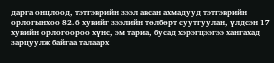дарга онцлоод, тэтгэврийн зээл авсан ахмадууд тэтгэврийн орлогынхоо 82.6 хувийг зээлийн төлбөрт суутгуулан, үлдсэн 17 хувийн орлогоороо хүнс, эм тариа, бусад хэрэгцээгээ хангахад зарцуулж байгаа талаарх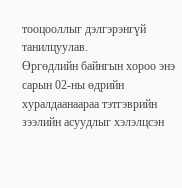тооцооллыг дэлгэрэнгүй танилцуулав.
Өргөдлийн байнгын хороо энэ сарын 02-ны өдрийн хуралдаанаараа тэтгэврийн зээлийн асуудлыг хэлэлцсэн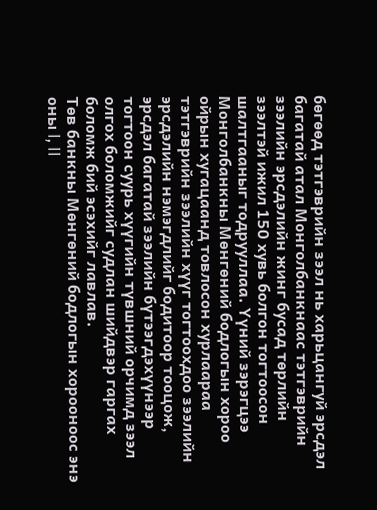бөгөөд тэтгэврийн зээл нь харьцангуй эрсдэл багатай атал Монголбанкнаас тэтгэврийн зээлийн эрсдэлийн жинг бусад төрлийн зээлтэй ижил 150 хувь болгон тогтоосон шалтгааныг тодрууллаа. Үүний зэрэгцээ Монголбанкны Мөнгөний бодлогын хороо ойрын хугацаанд товлосон хурлаараа тэтгэврийн зээлийн хүүг тогтоохдоо зээлийн эрсдэлийн нэмэгдлийг бодитоор тооцож, эрсдэл багатай зээлийн бүтээгдэхүүнээр тогтоон суурь хүүгийн түвшний орчимд зээл олгох боломжийг судлан шийдвэр гаргах боломж бий эсэхийг лавлав.
Төв банкны Мөнгөний бодлогын хорооноос энэ оны I, II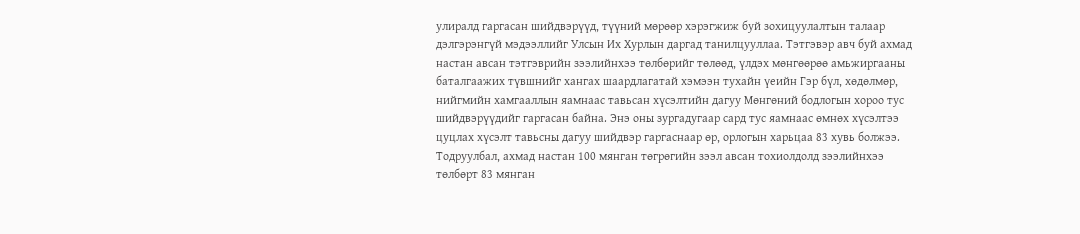улиралд гаргасан шийдвэрүүд, түүний мөрөөр хэрэгжиж буй зохицуулалтын талаар дэлгэрэнгүй мэдээллийг Улсын Их Хурлын даргад танилцууллаа. Тэтгэвэр авч буй ахмад настан авсан тэтгэврийн зээлийнхээ төлбөрийг төлөөд, үлдэх мөнгөөрөө амьжиргааны баталгаажих түвшнийг хангах шаардлагатай хэмээн тухайн үеийн Гэр бүл, хөдөлмөр, нийгмийн хамгааллын яамнаас тавьсан хүсэлтийн дагуу Мөнгөний бодлогын хороо тус шийдвэрүүдийг гаргасан байна. Энэ оны зургадугаар сард тус яамнаас өмнөх хүсэлтээ цуцлах хүсэлт тавьсны дагуу шийдвэр гаргаснаар өр, орлогын харьцаа 83 хувь болжээ. Тодруулбал, ахмад настан 100 мянган төгрөгийн зээл авсан тохиолдолд зээлийнхээ төлбөрт 83 мянган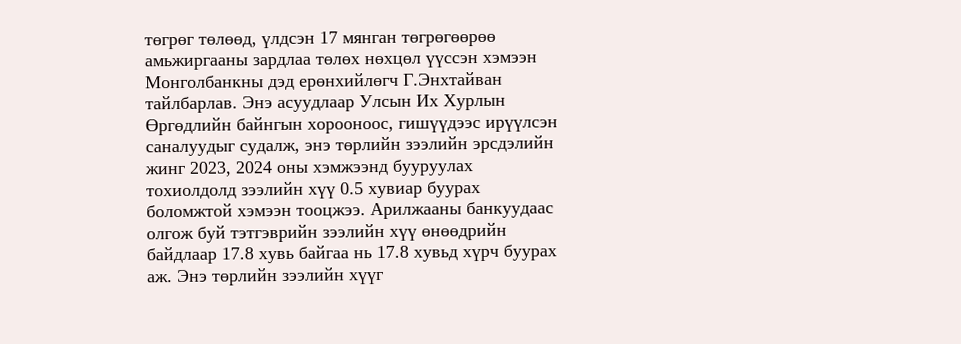төгрөг төлөөд, үлдсэн 17 мянган төгрөгөөрөө амьжиргааны зардлаа төлөх нөхцөл үүссэн хэмээн Монголбанкны дэд ерөнхийлөгч Г.Энхтайван тайлбарлав. Энэ асуудлаар Улсын Их Хурлын Өргөдлийн байнгын хорооноос, гишүүдээс ирүүлсэн саналуудыг судалж, энэ төрлийн зээлийн эрсдэлийн жинг 2023, 2024 оны хэмжээнд бууруулах тохиолдолд зээлийн хүү 0.5 хувиар буурах боломжтой хэмээн тооцжээ. Арилжааны банкуудаас олгож буй тэтгэврийн зээлийн хүү өнөөдрийн байдлаар 17.8 хувь байгаа нь 17.8 хувьд хүрч буурах аж. Энэ төрлийн зээлийн хүүг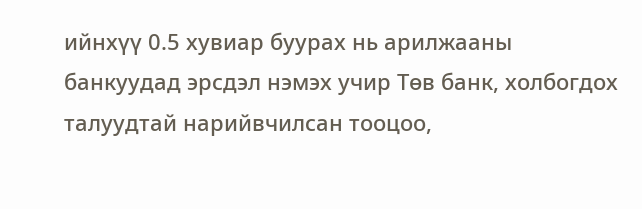ийнхүү 0.5 хувиар буурах нь арилжааны банкуудад эрсдэл нэмэх учир Төв банк, холбогдох талуудтай нарийвчилсан тооцоо,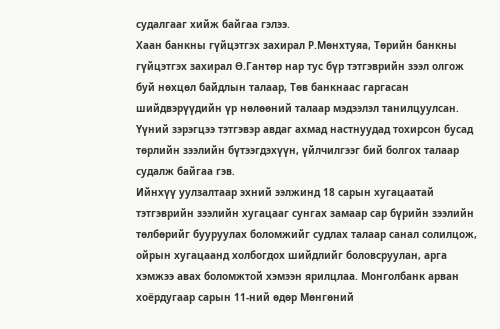судалгааг хийж байгаа гэлээ.
Хаан банкны гүйцэтгэх захирал Р.Мөнхтуяа, Төрийн банкны гүйцэтгэх захирал Ө.Гантөр нар тус бүр тэтгэврийн зээл олгож буй нөхцөл байдлын талаар, Төв банкнаас гаргасан шийдвэрүүдийн үр нөлөөний талаар мэдээлэл танилцуулсан. Үүний зэрэгцээ тэтгэвэр авдаг ахмад настнуудад тохирсон бусад төрлийн зээлийн бүтээгдэхүүн, үйлчилгээг бий болгох талаар судалж байгаа гэв.
Ийнхүү уулзалтаар эхний ээлжинд 18 сарын хугацаатай тэтгэврийн зээлийн хугацааг сунгах замаар сар бүрийн зээлийн төлбөрийг бууруулах боломжийг судлах талаар санал солилцож, ойрын хугацаанд холбогдох шийдлийг боловсруулан, арга хэмжээ авах боломжтой хэмээн ярилцлаа. Монголбанк арван хоёрдугаар сарын 11-ний өдөр Мөнгөний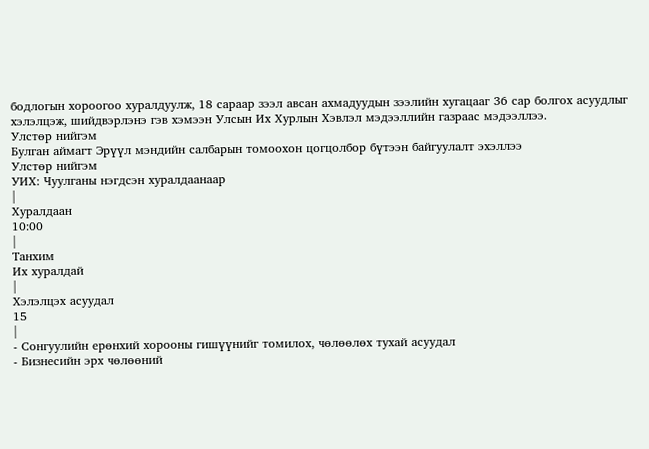бодлогын хороогоо хуралдуулж, 18 сараар зээл авсан ахмадуудын зээлийн хугацааг 36 сар болгох асуудлыг хэлэлцэж, шийдвэрлэнэ гэв хэмээн Улсын Их Хурлын Хэвлэл мэдээллийн газраас мэдээллээ.
Улстөр нийгэм
Булган аймагт Эрүүл мэндийн салбарын томоохон цогцолбор бүтээн байгуулалт эхэллээ
Улстөр нийгэм
УИХ: Чуулганы нэгдсэн хуралдаанаар
|
Хуралдаан
10:00
|
Танхим
Их хуралдай
|
Хэлэлцэх асуудал
15
|
- Сонгуулийн ерөнхий хорооны гишүүнийг томилох, чөлөөлөх тухай асуудал
- Бизнесийн эрх чөлөөний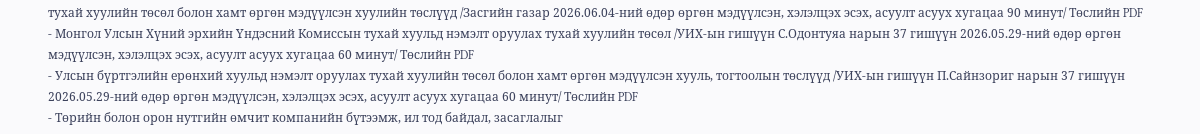тухай хуулийн төсөл болон хамт өргөн мэдүүлсэн хуулийн төслүүд /Засгийн газар 2026.06.04-ний өдөр өргөн мэдүүлсэн, хэлэлцэх эсэх, асуулт асуух хугацаа 90 минут/ Төслийн PDF
- Монгол Улсын Хүний эрхийн Үндэсний Комиссын тухай хуульд нэмэлт оруулах тухай хуулийн төсөл /УИХ-ын гишүүн С.Одонтуяа нарын 37 гишүүн 2026.05.29-ний өдөр өргөн мэдүүлсэн, хэлэлцэх эсэх, асуулт асуух хугацаа 60 минут/ Төслийн PDF
- Улсын бүртгэлийн ерөнхий хуульд нэмэлт оруулах тухай хуулийн төсөл болон хамт өргөн мэдүүлсэн хууль, тогтоолын төслүүд /УИХ-ын гишүүн П.Сайнзориг нарын 37 гишүүн 2026.05.29-ний өдөр өргөн мэдүүлсэн, хэлэлцэх эсэх, асуулт асуух хугацаа 60 минут/ Төслийн PDF
- Төрийн болон орон нутгийн өмчит компанийн бүтээмж, ил тод байдал, засаглалыг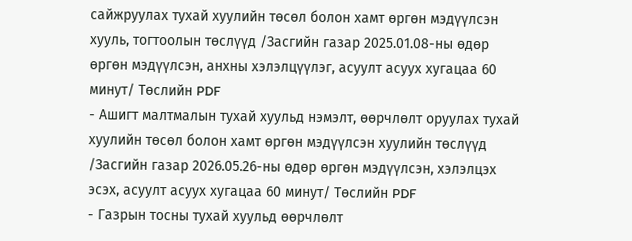сайжруулах тухай хуулийн төсөл болон хамт өргөн мэдүүлсэн хууль, тогтоолын төслүүд /Засгийн газар 2025.01.08-ны өдөр өргөн мэдүүлсэн, анхны хэлэлцүүлэг, асуулт асуух хугацаа 60 минут/ Төслийн PDF
- Ашигт малтмалын тухай хуульд нэмэлт, өөрчлөлт оруулах тухай хуулийн төсөл болон хамт өргөн мэдүүлсэн хуулийн төслүүд /Засгийн газар 2026.05.26-ны өдөр өргөн мэдүүлсэн, хэлэлцэх эсэх, асуулт асуух хугацаа 60 минут/ Төслийн PDF
- Газрын тосны тухай хуульд өөрчлөлт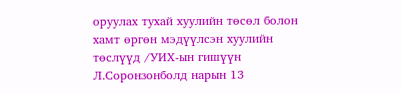оруулах тухай хуулийн төсөл болон хамт өргөн мэдүүлсэн хуулийн төслүүд /УИХ-ын гишүүн Л.Соронзонболд нарын 13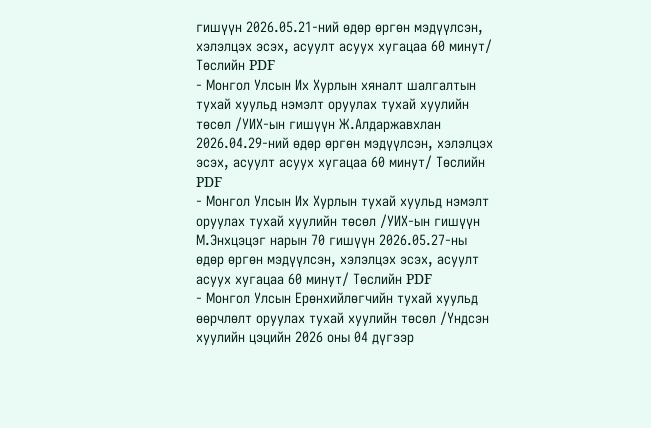гишүүн 2026.05.21-ний өдөр өргөн мэдүүлсэн, хэлэлцэх эсэх, асуулт асуух хугацаа 60 минут/ Төслийн PDF
- Монгол Улсын Их Хурлын хяналт шалгалтын тухай хуульд нэмэлт оруулах тухай хуулийн төсөл /УИХ-ын гишүүн Ж.Алдаржавхлан 2026.04.29-ний өдөр өргөн мэдүүлсэн, хэлэлцэх эсэх, асуулт асуух хугацаа 60 минут/ Төслийн PDF
- Монгол Улсын Их Хурлын тухай хуульд нэмэлт оруулах тухай хуулийн төсөл /УИХ-ын гишүүн М.Энхцэцэг нарын 70 гишүүн 2026.05.27-ны өдөр өргөн мэдүүлсэн, хэлэлцэх эсэх, асуулт асуух хугацаа 60 минут/ Төслийн PDF
- Монгол Улсын Ерөнхийлөгчийн тухай хуульд өөрчлөлт оруулах тухай хуулийн төсөл /Үндсэн хуулийн цэцийн 2026 оны 04 дүгээр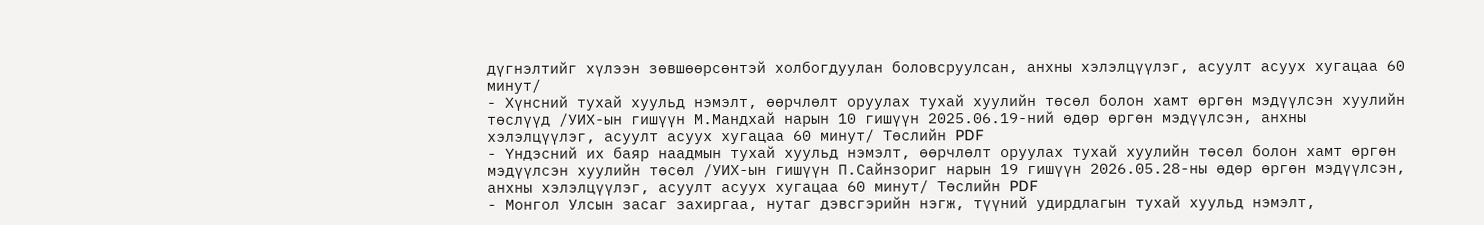дүгнэлтийг хүлээн зөвшөөрсөнтэй холбогдуулан боловсруулсан, анхны хэлэлцүүлэг, асуулт асуух хугацаа 60 минут/
- Хүнсний тухай хуульд нэмэлт, өөрчлөлт оруулах тухай хуулийн төсөл болон хамт өргөн мэдүүлсэн хуулийн төслүүд /УИХ-ын гишүүн М.Мандхай нарын 10 гишүүн 2025.06.19-ний өдөр өргөн мэдүүлсэн, анхны хэлэлцүүлэг, асуулт асуух хугацаа 60 минут/ Төслийн PDF
- Үндэсний их баяр наадмын тухай хуульд нэмэлт, өөрчлөлт оруулах тухай хуулийн төсөл болон хамт өргөн мэдүүлсэн хуулийн төсөл /УИХ-ын гишүүн П.Сайнзориг нарын 19 гишүүн 2026.05.28-ны өдөр өргөн мэдүүлсэн, анхны хэлэлцүүлэг, асуулт асуух хугацаа 60 минут/ Төслийн PDF
- Монгол Улсын засаг захиргаа, нутаг дэвсгэрийн нэгж, түүний удирдлагын тухай хуульд нэмэлт,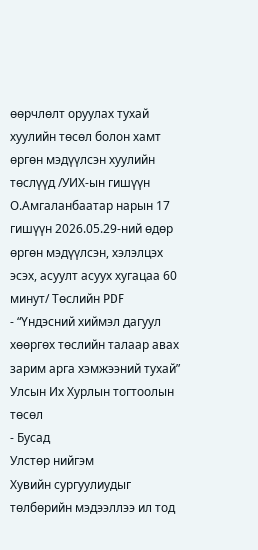өөрчлөлт оруулах тухай хуулийн төсөл болон хамт өргөн мэдүүлсэн хуулийн төслүүд /УИХ-ын гишүүн О.Амгаланбаатар нарын 17 гишүүн 2026.05.29-ний өдөр өргөн мэдүүлсэн, хэлэлцэх эсэх, асуулт асуух хугацаа 60 минут/ Төслийн PDF
- “Үндэсний хиймэл дагуул хөөргөх төслийн талаар авах зарим арга хэмжээний тухай” Улсын Их Хурлын тогтоолын төсөл
- Бусад
Улстөр нийгэм
Хувийн сургуулиудыг төлбөрийн мэдээллээ ил тод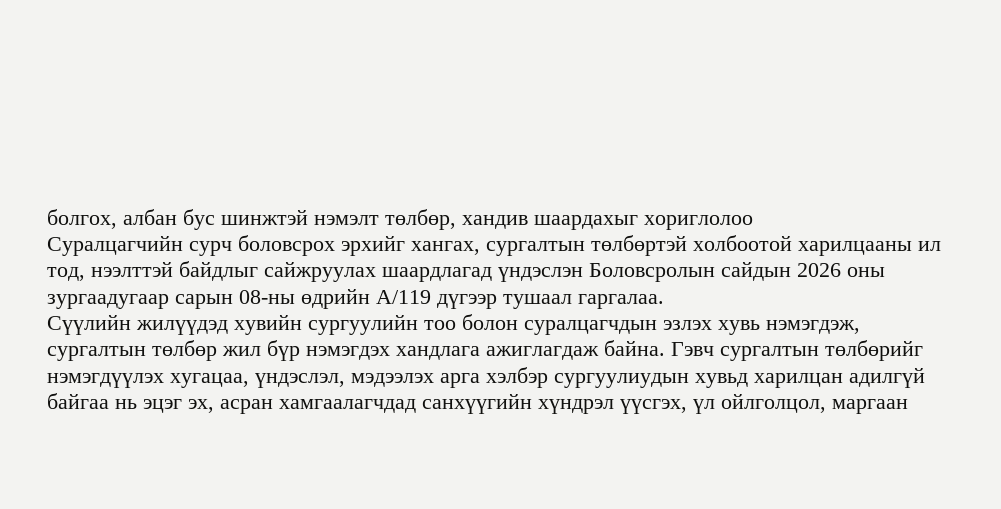болгох, албан бус шинжтэй нэмэлт төлбөр, хандив шаардахыг хориглолоо
Суралцагчийн сурч боловсрох эрхийг хангах, сургалтын төлбөртэй холбоотой харилцааны ил тод, нээлттэй байдлыг сайжруулах шаардлагад үндэслэн Боловсролын сайдын 2026 оны зургаадугаар сарын 08-ны өдрийн А/119 дүгээр тушаал гаргалаа.
Сүүлийн жилүүдэд хувийн сургуулийн тоо болон суралцагчдын эзлэх хувь нэмэгдэж, сургалтын төлбөр жил бүр нэмэгдэх хандлага ажиглагдаж байна. Гэвч сургалтын төлбөрийг нэмэгдүүлэх хугацаа, үндэслэл, мэдээлэх арга хэлбэр сургуулиудын хувьд харилцан адилгүй байгаа нь эцэг эх, асран хамгаалагчдад санхүүгийн хүндрэл үүсгэх, үл ойлголцол, маргаан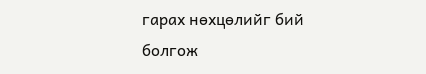гарах нөхцөлийг бий болгож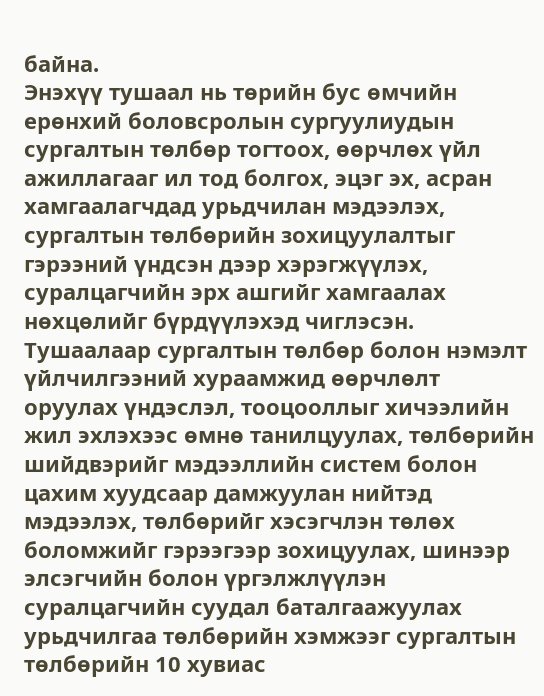байна.
Энэхүү тушаал нь төрийн бус өмчийн ерөнхий боловсролын сургуулиудын сургалтын төлбөр тогтоох, өөрчлөх үйл ажиллагааг ил тод болгох, эцэг эх, асран хамгаалагчдад урьдчилан мэдээлэх, сургалтын төлбөрийн зохицуулалтыг гэрээний үндсэн дээр хэрэгжүүлэх, суралцагчийн эрх ашгийг хамгаалах нөхцөлийг бүрдүүлэхэд чиглэсэн.
Тушаалаар сургалтын төлбөр болон нэмэлт үйлчилгээний хураамжид өөрчлөлт оруулах үндэслэл, тооцооллыг хичээлийн жил эхлэхээс өмнө танилцуулах, төлбөрийн шийдвэрийг мэдээллийн систем болон цахим хуудсаар дамжуулан нийтэд мэдээлэх, төлбөрийг хэсэгчлэн төлөх боломжийг гэрээгээр зохицуулах, шинээр элсэгчийн болон үргэлжлүүлэн суралцагчийн суудал баталгаажуулах урьдчилгаа төлбөрийн хэмжээг сургалтын төлбөрийн 10 хувиас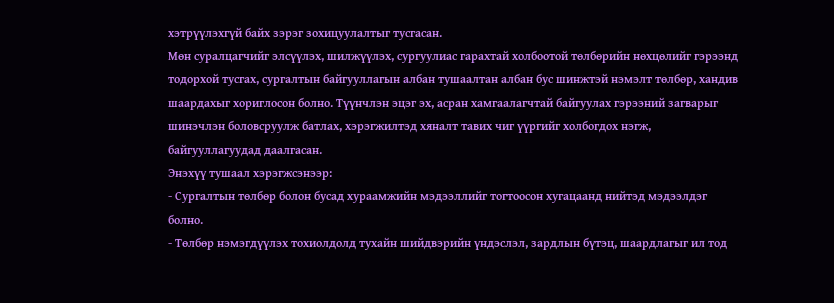хэтрүүлэхгүй байх зэрэг зохицуулалтыг тусгасан.
Мөн суралцагчийг элсүүлэх, шилжүүлэх, сургуулиас гарахтай холбоотой төлбөрийн нөхцөлийг гэрээнд тодорхой тусгах, сургалтын байгууллагын албан тушаалтан албан бус шинжтэй нэмэлт төлбөр, хандив шаардахыг хориглосон болно. Түүнчлэн эцэг эх, асран хамгаалагчтай байгуулах гэрээний загварыг шинэчлэн боловсруулж батлах, хэрэгжилтэд хяналт тавих чиг үүргийг холбогдох нэгж, байгууллагуудад даалгасан.
Энэхүү тушаал хэрэгжсэнээр:
- Сургалтын төлбөр болон бусад хураамжийн мэдээллийг тогтоосон хугацаанд нийтэд мэдээлдэг болно.
- Төлбөр нэмэгдүүлэх тохиолдолд тухайн шийдвэрийн үндэслэл, зардлын бүтэц, шаардлагыг ил тод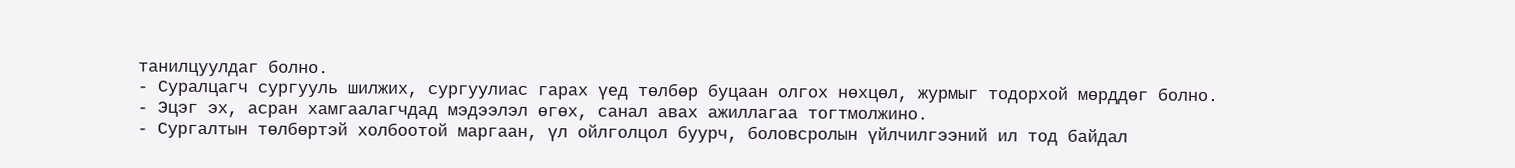танилцуулдаг болно.
- Суралцагч сургууль шилжих, сургуулиас гарах үед төлбөр буцаан олгох нөхцөл, журмыг тодорхой мөрддөг болно.
- Эцэг эх, асран хамгаалагчдад мэдээлэл өгөх, санал авах ажиллагаа тогтмолжино.
- Сургалтын төлбөртэй холбоотой маргаан, үл ойлголцол буурч, боловсролын үйлчилгээний ил тод байдал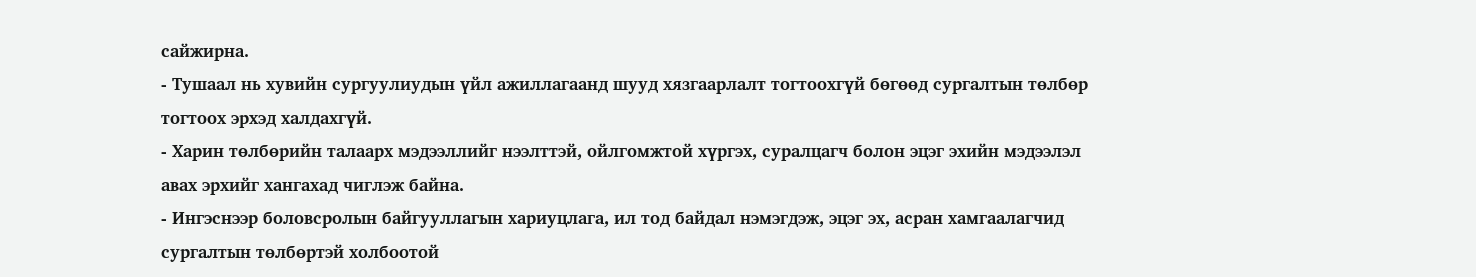сайжирна.
- Тушаал нь хувийн сургуулиудын үйл ажиллагаанд шууд хязгаарлалт тогтоохгүй бөгөөд сургалтын төлбөр тогтоох эрхэд халдахгүй.
- Харин төлбөрийн талаарх мэдээллийг нээлттэй, ойлгомжтой хүргэх, суралцагч болон эцэг эхийн мэдээлэл авах эрхийг хангахад чиглэж байна.
- Ингэснээр боловсролын байгууллагын хариуцлага, ил тод байдал нэмэгдэж, эцэг эх, асран хамгаалагчид сургалтын төлбөртэй холбоотой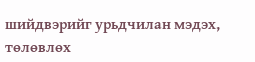шийдвэрийг урьдчилан мэдэх, төлөвлөх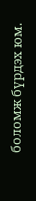боломж бүрдэх юм.